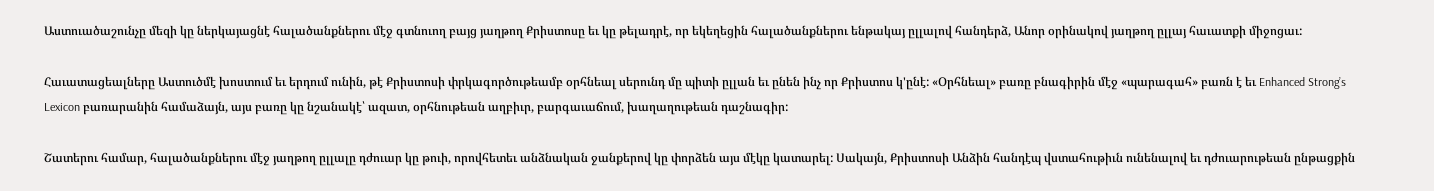Աստուածաշունչը մեզի կը ներկայացնէ հալածանքներու մէջ գտնուող բայց յաղթող Քրիստոսը եւ կը թելադրէ, որ եկեղեցին հալածանքներու ենթակայ ըլլալով հանդերձ, Անոր օրինակով յաղթող ըլլայ հաւատքի միջոցաւ:

Հաւատացեալները Աստուծմէ խոստում եւ երդում ունին, թէ Քրիստոսի փրկագործութեամբ օրհնեալ սերունդ մը պիտի ըլլան եւ ընեն ինչ որ Քրիստոս կ'ընէ: «Օրհնեալ» բառը բնագիրին մէջ «պարագահ» բառն է եւ Enhanced Strong’s Lexicon բառարանին համաձայն, այս բառը կը նշանակէ՝ ազատ, օրհնութեան աղբիւր, բարգաւաճում, խաղաղութեան դաշնագիր:

Շատերու համար, հալածանքներու մէջ յաղթող ըլլալը դժուար կը թուի, որովհետեւ անձնական ջանքերով կը փորձեն այս մէկը կատարել: Սակայն, Քրիստոսի Անձին հանդէպ վստահութիւն ունենալով եւ դժուարութեան ընթացքին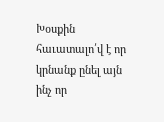Խօսքին հաւատալո՛վ է որ կրնանք ընել այն ինչ որ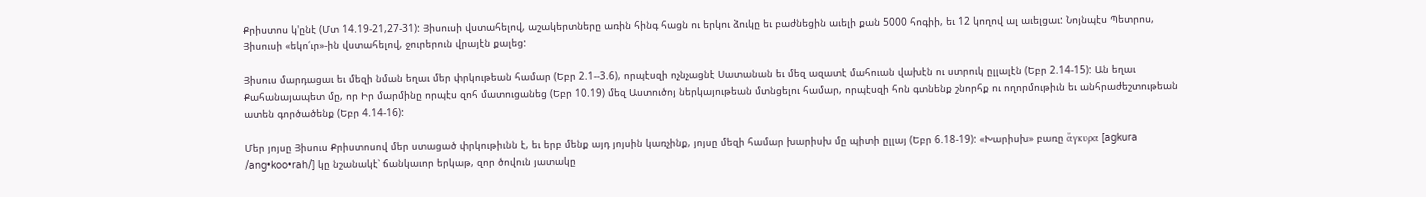Քրիստոս կ'ընէ (Մտ 14.19-21,27-31): Յիսուսի վստահելով, աշակերտները առին հինգ հացն ու երկու ձուկը եւ բաժնեցին աւելի քան 5000 հոգիի, եւ 12 կողով ալ աւելցաւ: Նոյնպէս Պետրոս, Յիսուսի «եկո՛ւր»-ին վստահելով, ջուրերուն վրայէն քալեց:

Յիսուս մարդացաւ եւ մեզի նման եղաւ մեր փրկութեան համար (Եբր 2.1--3.6), որպէսզի ոչնչացնէ Սատանան եւ մեզ ազատէ մահուան վախէն ու ստրուկ ըլլալէն (Եբր 2.14-15): Ան եղաւ Քահանայապետ մը, որ Իր մարմինը որպէս զոհ մատուցանեց (Եբր 10.19) մեզ Աստուծոյ ներկայութեան մտնցելու համար, որպէսզի հոն գտնենք շնորհք ու ողորմութիւն եւ անհրաժեշտութեան ատեն գործածենք (Եբր 4.14-16):

Մեր յոյսը Յիսուս Քրիստոսով մեր ստացած փրկութիւնն է, եւ երբ մենք այդ յոյսին կառչինք, յոյսը մեզի համար խարիսխ մը պիտի ըլլայ (Եբր 6.18-19): «Խարիսխ» բառը ἄγκυρα [agkura /ang•koo•rah/] կը նշանակէ՝ ճանկաւոր երկաթ, զոր ծովուն յատակը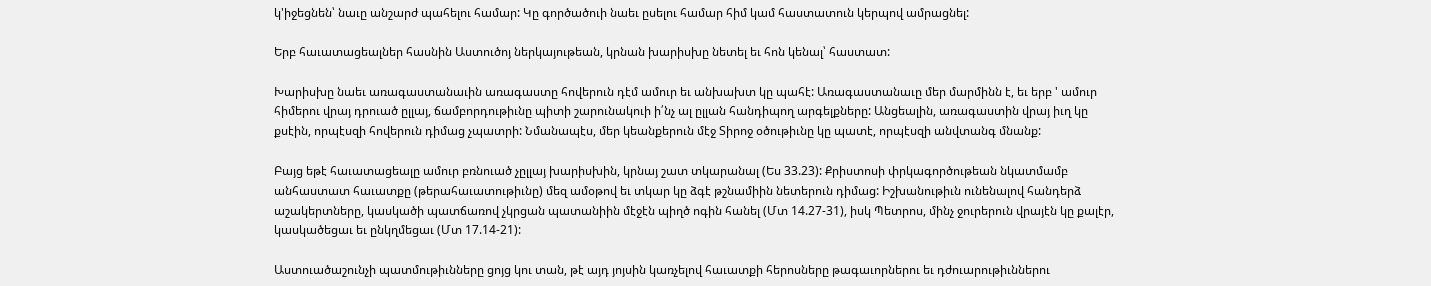կ'իջեցնեն՝ նաւը անշարժ պահելու համար: Կը գործածուի նաեւ ըսելու համար հիմ կամ հաստատուն կերպով ամրացնել:

Երբ հաւատացեալներ հասնին Աստուծոյ ներկայութեան, կրնան խարիսխը նետել եւ հոն կենալ՝ հաստատ:

Խարիսխը նաեւ առագաստանաւին առագաստը հովերուն դէմ ամուր եւ անխախտ կը պահէ: Առագաստանաւը մեր մարմինն է, եւ երբ ' ամուր հիմերու վրայ դրուած ըլլայ, ճամբորդութիւնը պիտի շարունակուի ի՛նչ ալ ըլլան հանդիպող արգելքները: Անցեալին, առագաստին վրայ իւղ կը քսէին, որպէսզի հովերուն դիմաց չպատրի: Նմանապէս, մեր կեանքերուն մէջ Տիրոջ օծութիւնը կը պատէ, որպէսզի անվտանգ մնանք:

Բայց եթէ հաւատացեալը ամուր բռնուած չըլլայ խարիսխին, կրնայ շատ տկարանալ (Ես 33.23): Քրիստոսի փրկագործութեան նկատմամբ անհաստատ հաւատքը (թերահաւատութիւնը) մեզ ամօթով եւ տկար կը ձգէ թշնամիին նետերուն դիմաց: Իշխանութիւն ունենալով հանդերձ աշակերտները, կասկածի պատճառով չկրցան պատանիին մէջէն պիղծ ոգին հանել (Մտ 14.27-31), իսկ Պետրոս, մինչ ջուրերուն վրայէն կը քալէր, կասկածեցաւ եւ ընկղմեցաւ (Մտ 17.14-21):

Աստուածաշունչի պատմութիւնները ցոյց կու տան, թէ այդ յոյսին կառչելով հաւատքի հերոսները թագաւորներու եւ դժուարութիւններու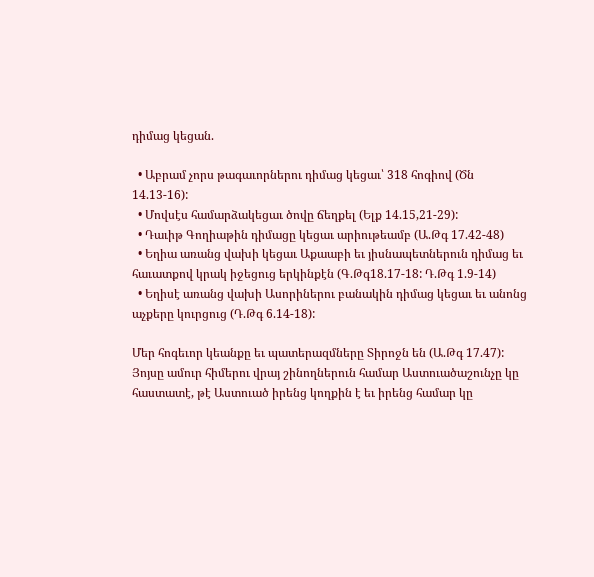դիմաց կեցան.

  • Աբրամ չորս թագաւորներու դիմաց կեցաւ՝ 318 հոգիով (Ծն 14.13-16):
  • Մովսէս համարձակեցաւ ծովը ճեղքել (Ելք 14.15,21-29):
  • Դաւիթ Գողիաթին դիմացը կեցաւ արիութեամբ (Ա.Թգ 17.42-48)
  • Եղիա առանց վախի կեցաւ Աքաաբի եւ յիսնապետներուն դիմաց եւ հաւատքով կրակ իջեցուց երկինքէն (Գ.Թգ18.17-18: Դ.Թգ 1.9-14)
  • Եղիսէ առանց վախի Ասորիներու բանակին դիմաց կեցաւ եւ անոնց աչքերը կուրցուց (Դ.Թգ 6.14-18):

Մեր հոգեւոր կեանքը եւ պատերազմները Տիրոջն են (Ա.Թգ 17.47): Յոյսը ամուր հիմերու վրայ շինողներուն համար Աստուածաշունչը կը հաստատէ, թէ Աստուած իրենց կողքին է եւ իրենց համար կը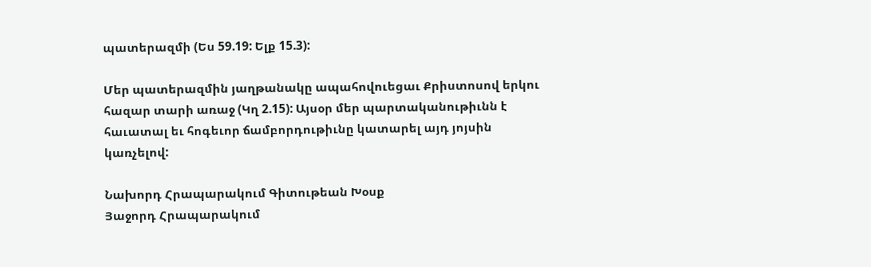պատերազմի (Ես 59.19: Ելք 15.3):

Մեր պատերազմին յաղթանակը ապահովուեցաւ Քրիստոսով երկու հազար տարի առաջ (Կղ 2.15): Այսօր մեր պարտականութիւնն է հաւատալ եւ հոգեւոր ճամբորդութիւնը կատարել այդ յոյսին կառչելով:

Նախորդ Հրապարակում Գիտութեան Խօսք
Յաջորդ Հրապարակում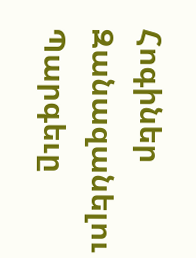Հոգիներ Զանազանելու Պարգեւը